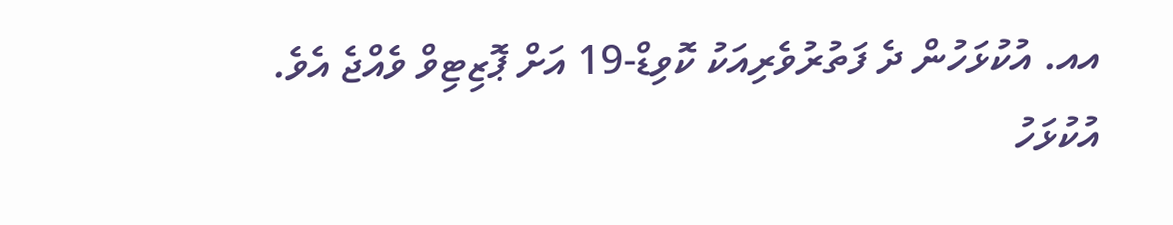އއ. އުކުޅަހުން ދެ ފަތުރުވެރިއަކު ކޮވިޑް-19 އަށް ޕޮޒިޓިވް ވެއްޖެ އެވެ.
އުކުޅަހު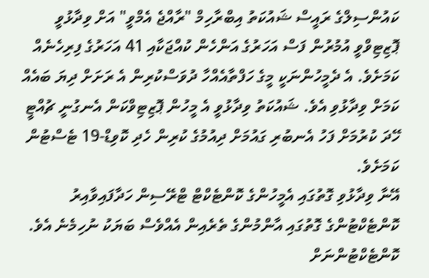ކައުންސިލްގެ ރައީސް ޝައުކަތު އިބްރާހިމް "ރާއްޖެ އެމްވީ" އަށް ވިދާޅުވީ ޕޮޒިޓިވްވީ އުމުރުން ފަސް އަހަރުގެ އަންހެން ކުއްޖަކާއި 41 އަހަރުގެ ފިރިހެނެއް ކަމަށެވެ. އެ ދެމީހުންނަކީ މީގެ ހަފްތާއެއްހާ ދުވަސްކުރިން އެ ރަށަށް ދިޔަ ބައެއް ކަމަށް ވިދާޅުވި އެވެ. ޝައުކަތު ވިދާޅުވީ އެ މީހުން ޕޮޒިޓިވްކަން އެނގުނީ ޗުއްޓީ ހޭދަ ކުރުމަށް ފަހު އެނބުރި ގައުމަށް ދިއުމުގެ ކުރިން ހެދި ކޮވިޑް-19 ޓެސްޓުން ކަމަށެވެ.
އޭނާ ވިދާޅުވި ގޮތުގައި އެމީހުންގެ ކޮންޓެކްޓް ޓްރޭސިން ހަދާފައިވާއިރު ކޮންޓެކްޓުންގެ ގޮތުގައި އާންމުންގެ ތެރެއިން އެއްވެސް ބަޔަކު ނުހިމެނެ އެވެ. ކޮންޓެކްޓުންނަށް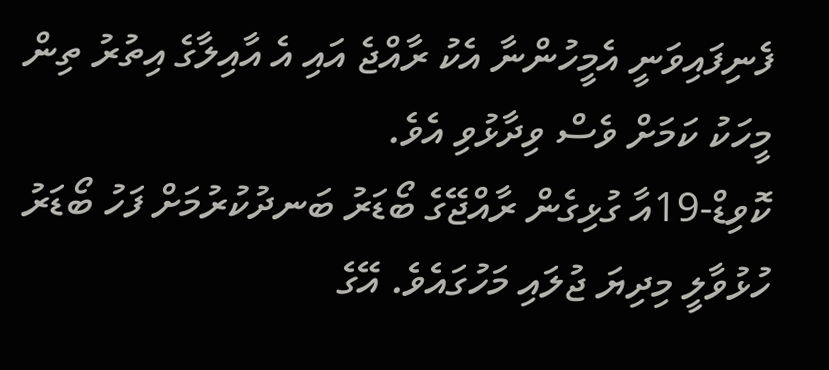ފެނިފައިވަނީ އެމީހުންނާ އެކު ރާއްޖެ އައި އެ އާއިލާގެ އިތުރު ތިން މީހަކު ކަމަށް ވެސް ވިދާޅުވި އެވެ.
ކޮވިޑް-19އާ ގުޅިގެން ރާއްޖޭގެ ބޯޑަރު ބަނދުކުރުމަށް ފަހު ބޯޑަރު ހުޅުވާލީ މިދިޔަ ޖުލައި މަހުގައެވެ. އޭގެ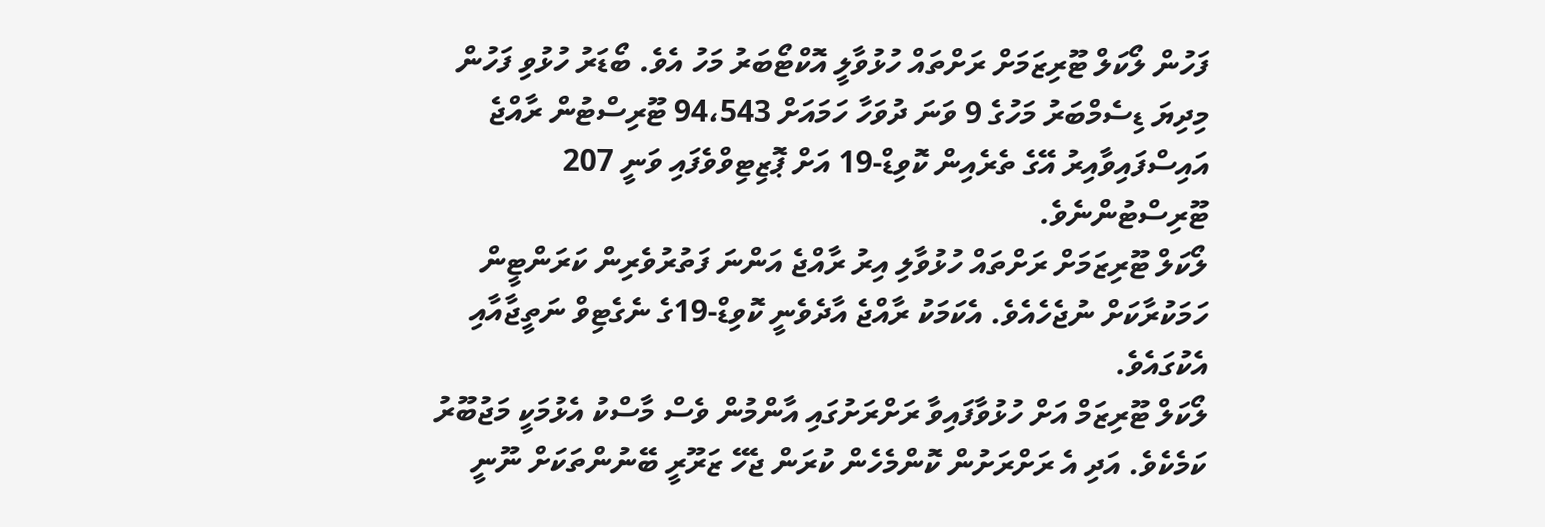ފަހުން ލޯކަލް ޓޫރިޒަމަށް ރަށްތައް ހުޅުވާލީ އޮކްޓޯބަރު މަހު އެވެ. ބޯޑަރު ހުޅުވި ފަހުން މިދިޔަ ޑިސެމްބަރު މަހުގެ 9 ވަނަ ދުވަހާ ހަމައަށް 94،543 ޓޫރިސްޓުން ރާއްޖެ އައިސްފައިވާއިރު އޭގެ ތެރެއިން ކޮވިޑް-19 އަށް ޕޮޒިޓިވްވެފައި ވަނީ 207 ޓޫރިސްޓުންނެވެ.
ލޯކަލް ޓޫރިޒަމަށް ރަށްތައް ހުޅުވާލި އިރު ރާއްޖެ އަންނަ ފަތުރުވެރިން ކަރަންޓީން ހަމަކުރާކަށް ނުޖެހެއެވެ. އެކަމަކު ރާއްޖެ އާދެވެނީ ކޮވިޑް-19ގެ ނެގެޓިވް ނަތީޖާއާއި އެކުގައެވެ.
ލޯކަލް ޓޫރިޒަމް އަށް ހުޅުވާފައިވާ ރަށްރަށުގައި އާންމުން ވެސް މާސްކު އެޅުމަކީ މަޖުބޫރު ކަމެކެވެ. އަދި އެ ރަށްރަށުން ކޮންމެހެން ކުރަން ޖެހޭ ޒަރޫރީ ބޭނުންތަކަށް ނޫނީ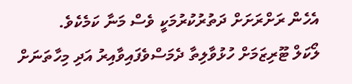އެހެން ރަށްރަށަށް ދަތުރުކުރުމަކީ ވެސް މަނާ ކަމެކެވެ.
ލޯކަލް ޓޫރިޒަމަށް ހުޅުވާލިތާ ދެމަސްވެފައިވާއިރު އަދި މިހާތަނަށް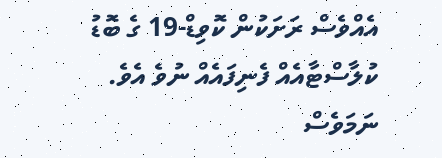އެއްވެސް ރަށަކުން ކޮވިޑް-19 ގެ ބޮޑު ކުލާސްޓާއެއް ފެނިފައެއް ނުވެ އެވެ. ނަމަވެސް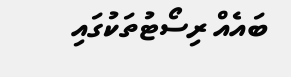ބައެއް ރިސޯޓުތަކުގައި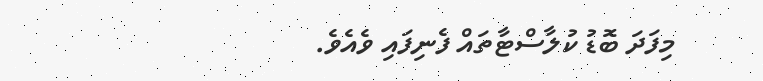މިފަދަ ބޮޑު ކުލާސްޓާތައް ފެނިފައި ވެއެވެ.